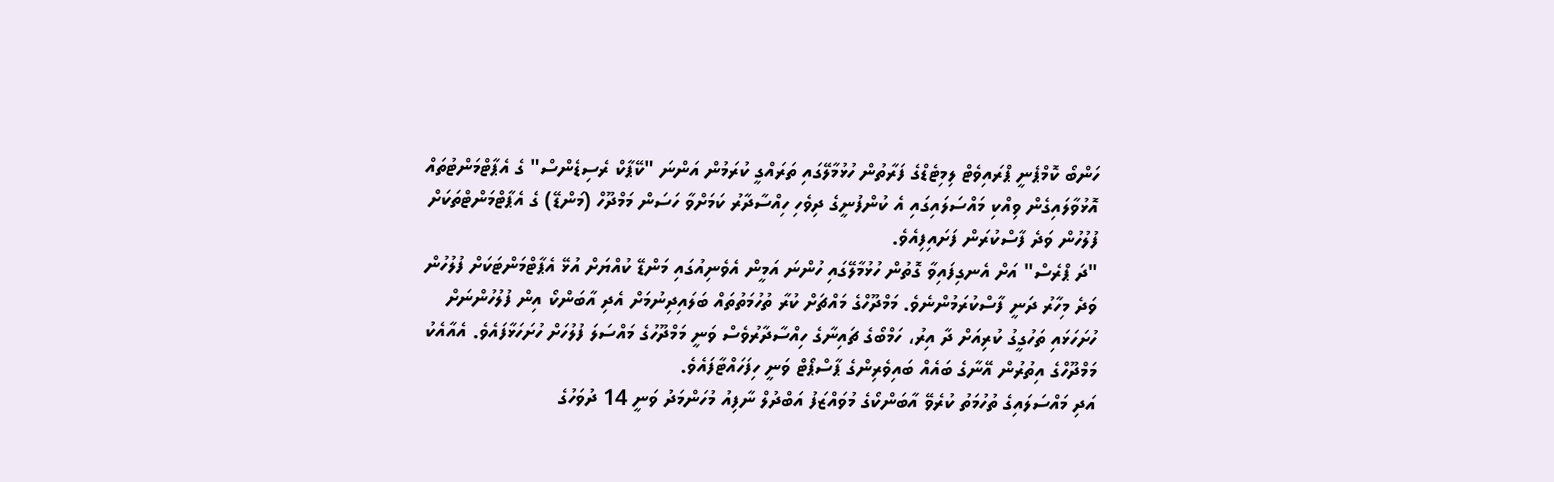ހަންބޯ ކޮމްޕެނީ ޕްރައިވެޓް ލިމިޓެޑްގެ ފަރާތުން ހުޅުމާލޭގައި ތަރައްގީ ކުރަމުން އަންނަ "ކޭޕާކް ރެސިޑެންސް" ގެ އެޕާޓްމަންޓުތައް އޮޅުވާލައިގެން ވިއްކި މައްސަލައިގައި އެ ކުންފުނީގެ ދިވެހި ހިއްސާދާރު ކަމަށްވާ ހަސަން މަމްދޫހް (މަންޑޭ) ގެ އެޕާޓްމަންޓްތަކަށް ފުލުހުން ވަދެ ފާސްކުރަން ފަށައިފިއެވެ.
"ދަ ޕްރެސް" އަށް އެނގިފައިވާ ގޮތުން ހުޅުމާލޭގައި ހުންނަ އަމީން އެވެނިއުގައި މަންޑޭ ކުއްޔަށް އުޅޭ އެޕާޓްމަންޓަކަށް ފުލުހުން ވަދެ މިހާރު ދަނީ ފާސްކުރަމުންނެވެ. މަމްދޫހްގެ މައްޗަށް ކުރާ ތުހުމަތުތައް ބަލައިދިނުމަށް އެދި އާބަންކޯ އިން ފުލުހުންނަށް ހުށަހަޅައި ތަހުގީގު ކުރިއަށް ދާ އިރު، ހަމްބޯގެ ޗައިނާގެ ހިއްސާދާރުވެސް ވަނީ މަމްދޫހުގެ މައްސަލަ ފުލުހަށް ހުށަހަޅާފައެވެ. އެއާއެކު މަމްދޫހްގެ އިތުރުން އޭނާގެ ބައެއް ބައިވެރިންގެ ޕާސްޕޯޓް ވަނީ ހިފަހައްޓާފައެވެ.
އަދި މައްސަލައިގެ ތުހުމަތު ކުރެވޭ އާބަންކޯގެ މުވައްޒަފު އަބްދުލް ނާފިއު މުހަންމަދު ވަނީ 14 ދުވަހުގެ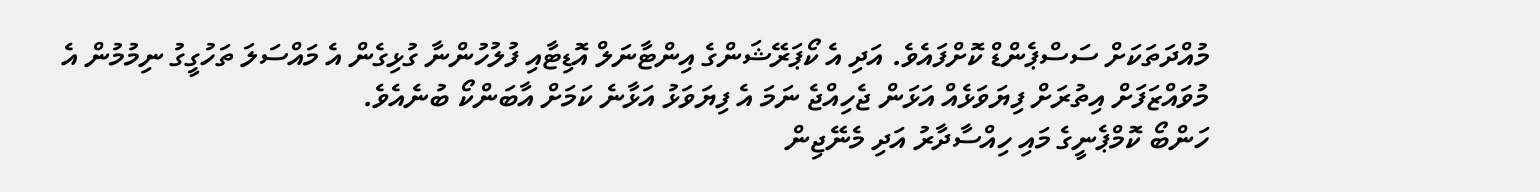މުއްދަތަކަށް ސަސްޕެންޑް ކޮށްފައެވެ. އަދި އެ ކޯޕަރޭޝަންގެ އިންޓާނަލް އޮޑިޓާއި ފުލުހުންނާ ގުޅިގެން އެ މައްސަލަ ތަހުގީގު ނިމުމުން އެ މުވައްޒަފަށް އިތުރަށް ފިޔަވަޅެއް އަޅަން ޖެހިއްޖެ ނަމަ އެ ފިޔަވަޅު އަޅާނެ ކަމަށް އާބަންކޯ ބުނެއެވެ.
ހަންބޯ ކޮމްޕެނީގެ މައި ހިއްސާދާރު އަދި މެނޭޖިން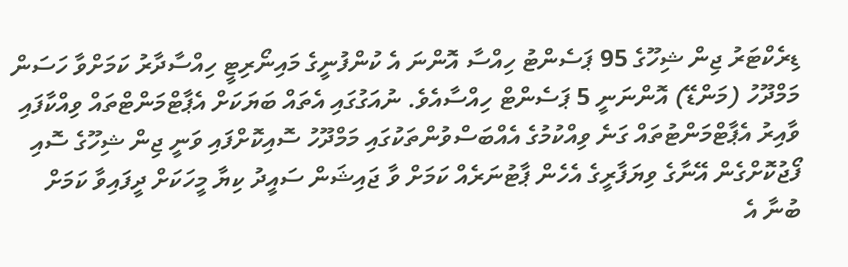ޑިރެކްޓަރު ޖިން ޝިހޫގެ 95 ޕަސެންޓު ހިއްސާ އޮންނަ އެ ކުންފުނީގެ މައިނޯރިޓީ ހިއްސާދާރު ކަމަށްވާ ހަސަން މަމްދޫހު (މަންޑޭ) އޮންނަނީ 5 ޕަސެންޓް ހިއްސާއެވެ. ނުއަގުގައި އެތައް ބަޔަކަށް އެޕާޓްމަންޓްތައް ވިއްކާފައި ވާއިރު އެޕާޓްމަންޓުތައް ގަނެ ވިއްކުމުގެ އެއްބަސްވުންތަކުގައި މަމްދޫހު ސޮއިކޮށްފައި ވަނީ ޖިން ޝިހޫގެ ސޮއި ފޯޖުކޮށްގެން އޭނާގެ ވިޔަފާރީގެ އެހެން ޕާޓުނަރެއް ކަމަށް ވާ ޖައިޝަން ސައީދު ކިޔާ މީހަކަށް ދީފައިވާ ކަމަށް ބުނާ އެ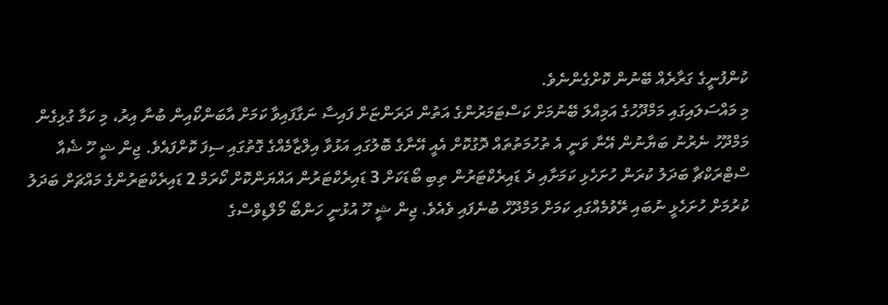ކުންފުނީގެ ގަރާރެއް ބޭނުން ކޮށްގެންނެވެ.
މި މައްސަލައިގައި މަމްދޫހުގެ އަމިއްލަ ބޭނުމަށް ކަސްޓަމަރުންގެ އަތުން ދަރަންޏަށް ފައިސާ ނަގާފައިވާ ކަމަށް އާބަންކޯއިން ބުނާ އިރު، މި ކަމާ ގުޅިގެން މަމްދޫހު ނެރުނު ބަޔާނުން އޭނާ ވަނީ އެ ތުހުމަތުތައް ދޮގުކޮށް އެއީ އޭނާގެ ބޮލުގައި އަޅުވާ އިލްޒާމެއްގެ ގޮތުގައި ސިފަ ކޮށްފައެވެ. ޖިން ޝީ ހޫ ޝެއާ ސްޓްރަކްޗާ ބަދަލު ކުރަން ހުށަހެޅި ކަމަށާއި ދެ ޑައިރެކްޓަރުން ތިބި ބޯޑަކަށް 3 ޑައިރެކްޓަރުން އައްޔަންކޮށް ކޯރަމް 2 ޑައިރެކްޓަރުންގެ މައްޗަށް ބަދަލު ކުރުމަށް ހުށަހެޅީ ނުބައި ރޭވުމެއްގައި ކަމަށް މަމްދޫހް ބުނެފައި ވެއެވެ. ޖިން ޝީ ހޫ އުޅުނީ ހަންބޯ މޯލްޑިވްސްގެ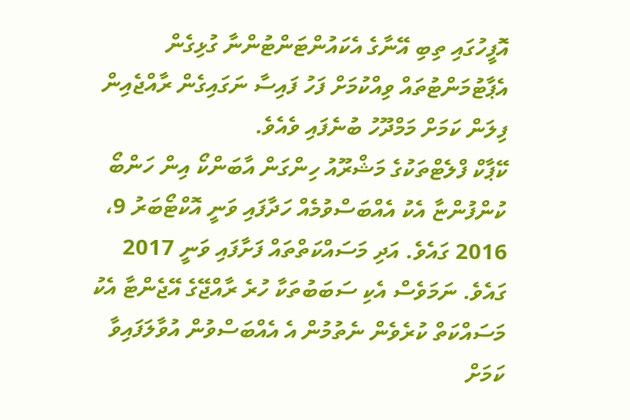އޮފީހުގައި ތިބި އޭނާގެ އެކައުންޓަންޓުންނާ ގުޅިގެން އެޕާޓުމަންޓުތައް ވިއްކުމަށް ފަހު ފައިސާ ނަގައިގެން ރާއްޖެއިން ފިލަން ކަމަށް މަމްދޫހު ބުނެފައި ވެއެވެ.
ކޭޕާކް ފްލެޓްތަކުގެ މަޝްރޫއު ހިންގަން އާބަންކޯ އިން ހަންބޯ ކުންފުންޏާ އެކު އެއްބަސްވުމެއް ހަދާފައި ވަނީ އޮކްޓޯބަރު 9، 2016 ގައެވެ. އަދި މަސައްކަތްތައް ފަށާފައި ވަނީ 2017 ގައެވެ. ނަމަވެސް އެކި ސަބަބުތަކާ ހުރެ ރާއްޖޭގެ އޭޖެންޓާ އެކު މަސައްކަތް ކުރެވެން ނެތުމުން އެ އެއްބަސްވުން އުވާލަފައިވާ ކަމަށް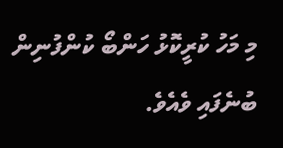މި މަހު ކުރީކޮޅު ހަންބޯ ކުންފުނިން ބުނެފައި ވެއެވެ.